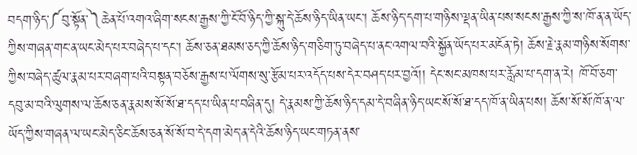བདག་ཉིད་༼བུ་སྟོན་༽ཆེན་པོ་འགའ་ཞིག་སངས་རྒྱས་ཀྱི་ངོ་བོ་ཉིད་ཀྱི་སྐུ་དེ་ཆོས་ཉིད་ཡིན་ཡང་། ཆོས་ཉིད་དག་པ་གཉིས་ལྡན་ཡིན་པས་སངས་རྒྱས་ཀྱི་ས་ཁོ་ན་ན་ཡོད་ཀྱིས་གཞན་གང་ན་ཡང་མེད་པར་བཞེད་པ་དང་། ཆོས་ཅན་ཐམས་ཅད་ཀྱི་ཆོས་ཉིད་གཅིག་ཏུ་བཞེད་པ་ནང་འགལ་བའི་སྐྱོན་ཡོད་པར་མངོན་ཏེ། ཆོས་རྗེ་རྣམ་གཉིས་སོགས་ཀྱིས་བཞེད་ཚུལ་རྣམ་པར་བཞག་པའི་བསྟན་བཅོས་རྒྱས་པ་ལོགས་སུ་རྩོམ་པར་འདོད་པས་དེར་བཤད་པར་བྱའོ།། དེང་སང་མཁས་པར་རློམ་པ་དག་ན་རེ། ཁོ་བོ་ཅག་དབུ་མ་བའི་ལུགས་ལ་ཆོས་ཅན་རྣམས་སོ་སོ་ཐ་དད་པ་ཡིན་པ་བཞིན་དུ། དེ་རྣམས་ཀྱི་ཆོས་ཉིད་དམ་དེ་བཞིན་ཉིད་ཡང་སོ་སོ་ཐ་དད་ཁོ་ན་ཡིན་པས། ཆོས་སོ་སོ་ཁོ་ན་ལ་ཡོད་ཀྱིས་གཞན་ལ་ཡང་མེད་ཅིང་ཆོས་ཅན་སོ་སོ་བ་དེ་དག་མེད་ན་དེའི་ཆོས་ཉིད་ཡང་གཏན་ནས་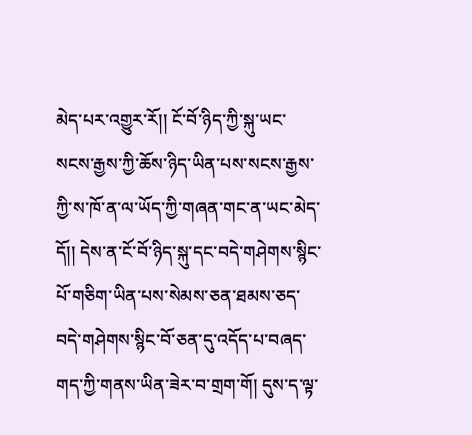མེད་པར་འགྱུར་རོ།། ངོ་བོ་ཉིད་ཀྱི་སྐུ་ཡང་སངས་རྒྱས་ཀྱི་ཆོས་ཉིད་ཡིན་པས་སངས་རྒྱས་ཀྱི་ས་ཁོ་ན་ལ་ཡོད་ཀྱི་གཞན་གང་ན་ཡང་མེད་དོ།། དེས་ན་ངོ་བོ་ཉིད་སྐུ་དང་བདེ་གཤེགས་སྙིང་པོ་གཅིག་ཡིན་པས་སེམས་ཅན་ཐམས་ཅད་བདེ་གཤེགས་སྙིང་བོ་ཅན་དུ་འདོད་པ་བཞད་གད་ཀྱི་གནས་ཡིན་ཟེར་བ་གྲག་གོ། དུས་ད་ལྟ་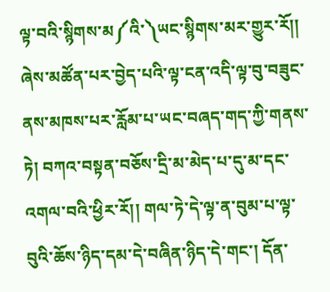ལྟ་བའི་སྙིགས་མ༼འི་༽ཡང་སྙིགས་མར་གྱུར་རོ།། ཞེས་མཚོན་པར་བྱེད་པའི་ལྟ་ངན་འདི་ལྟ་བུ་བཟུང་ནས་མཁས་པར་རློམ་པ་ཡང་བཞད་གད་ཀྱི་གནས་ཏེ། བཀའ་བསྟན་བཅོས་དྲི་མ་མེད་པ་དུ་མ་དང་འགལ་བའི་ཕྱིར་རོ།། གལ་ཏེ་དེ་ལྟ་ན་བུམ་པ་ལྟ་བུའི་ཆོས་ཉིད་དམ་དེ་བཞིན་ཉིད་དེ་གང་། དོན་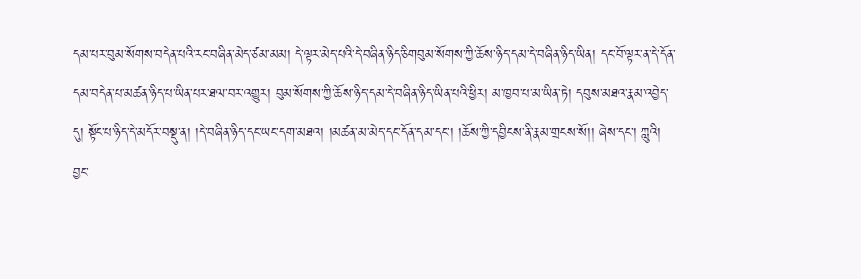དམ་པར་བུམ་སོགས་བདེན་པའི་རང་བཞིན་མེད་ཙམ་མམ། དེ་ལྟར་མེད་པའི་དེ་བཞིན་ཉིད་ཅིགབུམ་སོགས་ཀྱི་ཆོས་ཉིད་དམ་དེ་བཞིན་ཉིད་ཡིན། དང་བོ་ལྟར་ན་དེ་དོན་དམ་བདེན་པ་མཚན་ཉིད་པ་ཡིན་པར་ཐལ་བར་འགྱུར། བུམ་སོགས་ཀྱི་ཆོས་ཉིད་དམ་དེ་བཞིན་ཉིད་ཡིན་པའི་ཕྱིར། མ་ཁྱབ་པ་མ་ཡིན་ཏེ། དབུས་མཐའ་རྣམ་འབྱེད་དུ། སྟོང་པ་ཉིད་དེ་མདོར་བསྡུ་ན། །དེ་བཞིན་ཉིད་དང་ཡང་དག་མཐའ། །མཚན་མ་མེད་དང་དོན་དམ་དང་། །ཆོས་ཀྱི་དབྱིངས་ནི་རྣམ་གྲངས་སོ།། ཞེས་དང་། ཀླུའི། བྱང་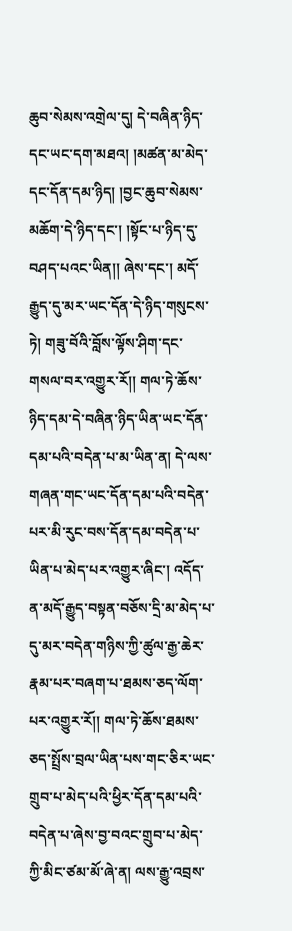ཆུབ་སེམས་འགྲེལ་དུ། དེ་བཞིན་ཉིད་དང་ཡང་དག་མཐའ། །མཚན་མ་མེད་དང་དོན་དམ་ཉིད། །བྱང་ཆུབ་སེམས་མཆོག་དེ་ཉིད་དང་། །སྟོང་པ་ཉིད་དུ་བཤད་པའང་ཡིན།། ཞེས་དང་། མདོ་རྒྱུད་དུ་མར་ཡང་དོན་དེ་ཉིད་གསུངས་ཏེ། གཟུ་བོའི་བློས་ལྟོས་ཤིག་དང་གསལ་བར་འགྱུར་རོ།། གལ་ཏེ་ཆོས་ཉིད་དམ་དེ་བཞིན་ཉིད་ཡིན་ཡང་དོན་དམ་པའི་བདེན་པ་མ་ཡིན་ན། དེ་ལས་གཞན་གང་ཡང་དོན་དམ་པའི་བདེན་པར་མི་རུང་བས་དོན་དམ་བདེན་པ་ཡིན་པ་མེད་པར་འགྱུར་ཞིང་། འདོད་ན་མདོ་རྒྱུད་བསྟན་བཅོས་དྲི་མ་མེད་པ་དུ་མར་བདེན་གཉིས་ཀྱི་ཚུལ་རྒྱ་ཆེར་རྣམ་པར་བཞག་པ་ཐམས་ཅད་ལོག་པར་འགྱུར་རོ།། གལ་ཏེ་ཆོས་ཐམས་ཅད་སྤྲོས་བྲལ་ཡིན་པས་གང་ཅིར་ཡང་གྲུབ་པ་མེད་པའི་ཕྱིར་དོན་དམ་པའི་བདེན་པ་ཞེས་བྱ་བའང་གྲུབ་པ་མེད་ཀྱི་མིང་ཙམ་མོ་ཞེ་ན། ལས་རྒྱུ་འབྲས་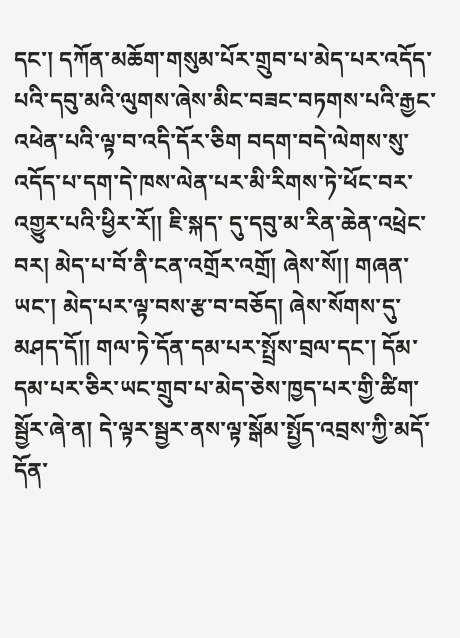དང་། དཀོན་མཆོག་གསུམ་པོར་གྲུབ་པ་མེད་པར་འདོད་པའི་དབུ་མའི་ལུགས་ཞེས་མིང་བཟང་བཏགས་པའི་རྒྱང་འཕེན་པའི་ལྟ་བ་འདི་དོར་ཅིག བདག་བདེ་ལེགས་སུ་འདོད་པ་དག་དེ་ཁས་ལེན་པར་མི་རིགས་ཏེ་ཕོང་བར་འགྱུར་པའི་ཕྱིར་རོ།། ཇི་སྐད་ དུ་དབུ་མ་རིན་ཆེན་འཕྲེང་བར། མེད་པ་བོ་ནི་ངན་འགྲོར་འགྲོ། ཞེས་སོ།། གཞན་ཡང་། མེད་པར་ལྟ་བས་རྩ་བ་བཅོད། ཞེས་སོགས་དུ་མཤད་དོ།། གལ་ཏེ་དོན་དམ་པར་སྤྲོས་བྲལ་དང་། དོམ་དམ་པར་ཅིར་ཡང་གྲུབ་པ་མེད་ཅེས་ཁྱད་པར་གྱི་ཚིག་སྦྱོར་ཞེ་ན། དེ་ལྟར་སྦྱར་ནས་ལྟ་སྒོམ་སྤྱོད་འབྲས་ཀྱི་མདོ་དོན་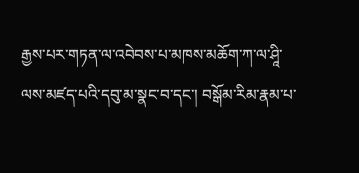རྒྱས་པར་གཏན་ལ་འབེབས་པ་མཁས་མཆོག་ཀ་ལ་ཤཱི་ལས་མཛད་པའི་དབུ་མ་སྣང་བ་དང་། བསྒོམ་རིམ་རྣམ་པ་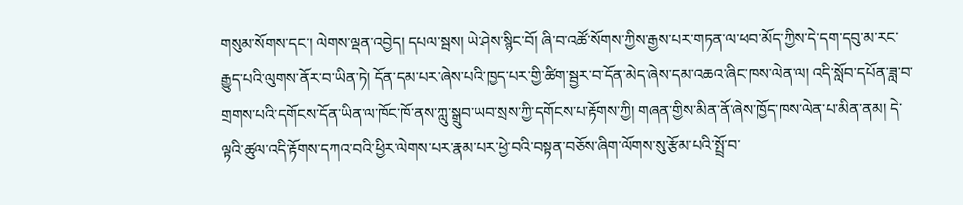གསུམ་སོགས་དང་། ལེགས་ལྡན་འབྱེད། དཔལ་སྦས། ཡེ་ཤེས་སྙིང་བོ། ཞི་བ་འཚོ་སོགས་ཀྱིས་རྒྱས་པར་གཏན་ལ་ཕབ་མོད་ཀྱིས་དེ་དག་དབུ་མ་རང་རྒྱུད་པའི་ལུགས་ནོར་བ་ཡིན་ཏེ། དོན་དམ་པར་ཞེས་པའི་ཁྱད་པར་གྱི་ཚིག་སྦྱར་བ་དོན་མེད་ཞེས་དམ་འཆའ་ཞིང་ཁས་ལེན་ལ། འདི་སློབ་དཔོན་ཟླ་བ་གྲགས་པའི་དགོངས་དོན་ཡིན་ལ་ཁོང་ཁོ་ནས་ཀླུ་སྒྲུབ་ཡབ་སྲས་ཀྱི་དགོངས་པ་རྟོགས་ཀྱི། གཞན་གྱིས་མིན་ནོ་ཞེས་ཁྱོད་ཁས་ལེན་པ་མིན་ནམ། དེ་ལྟའི་ཚུལ་འདི་རྟོགས་དཀའ་བའི་ཕྱིར་ལེགས་པར་རྣམ་པར་ཕྱེ་བའི་བསྟན་བཅོས་ཞིག་ལོགས་སུ་རྩོམ་པའི་སྤྲོ་བ་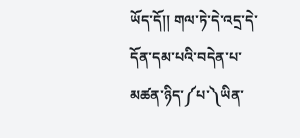ཡོད་དོ།། གལ་ཏེ་དེ་འདྲ་དེ་དོན་དམ་པའི་བདེན་པ་མཚན་ཉིད་༼པ་༽ཡིན་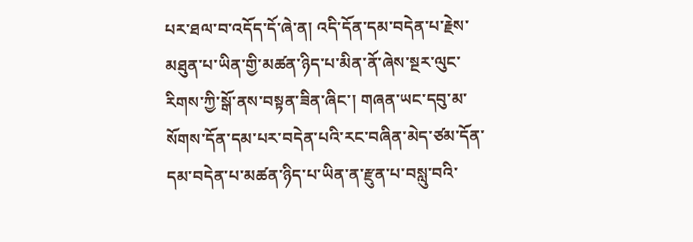པར་ཐལ་བ་འདོད་དོ་ཞེ་ན། འདི་དོན་དམ་བདེན་པ་རྗེས་མཐུན་པ་ཡིན་གྱི་མཚན་ཉིད་པ་མིན་ནོ་ཞེས་སྔར་ལུང་རིགས་ཀྱི་སྒོ་ནས་བསྟན་ཟིན་ཞིང་། གཞན་ཡང་དབུ་མ་སོགས་དོན་དམ་པར་བདེན་པའི་རང་བཞིན་མེད་ཙམ་དོན་དམ་བདེན་པ་མཚན་ཉིད་པ་ཡིན་ན་རྫུན་པ་བསླུ་བའི་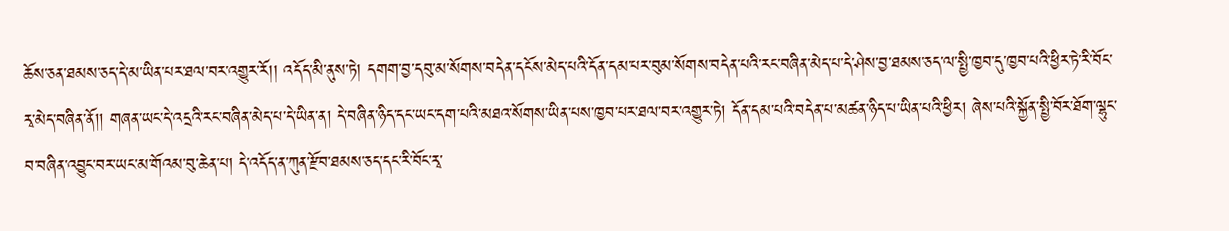ཆོས་ཅན་ཐམས་ཅད་དེ་མ་ཡིན་པར་ཐལ་བར་འགྱུར་རོ།། འདོད་མི་ནུས་ཏེ། དགག་བྱ་དབུ་མ་སོགས་བདེན་དངོས་མེད་པའི་དོན་དམ་པར་བུམ་སོགས་བདེན་པའི་རང་བཞིན་མེད་པ་དེ་ཤེས་བྱ་ཐམས་ཅད་ལ་སྤྱི་ཁྱབ་དུ་ཁྱབ་པའི་ཕྱིར་ཏེ་རི་བོང་རྭ་མེད་བཞིན་ནོ།། གཞན་ཡང་དེ་འདྲའི་རང་བཞིན་མེད་པ་དེ་ཡིན་ན། དེ་བཞིན་ཉིད་དང་ཡང་དག་པའི་མཐའ་སོགས་ཡིན་པས་ཁྱབ་པར་ཐལ་བར་འགྱུར་ཏེ། དོན་དམ་པའི་བདེན་པ་མཚན་ཉིད་པ་ཡིན་པའི་ཕྱིར། ཞེས་པའི་སྐྱོན་སྤྱི་བོར་ཐོག་ལྷུང་བ་བཞིན་འབྱུང་བར་ཡང་མ་གོའམ་བུ་ཆེན་པ། དེ་འདོད་ན་ཀུན་རྫོབ་ཐམས་ཅད་དང་རི་བོང་རྭ་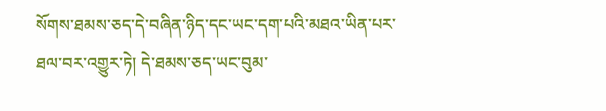སོགས་ཐམས་ཅད་དེ་བཞིན་ཉིད་དང་ཡང་དག་པའི་མཐའ་ཡིན་པར་ཐལ་བར་འགྱུར་ཏེ། དེ་ཐམས་ཅད་ཡང་བུམ་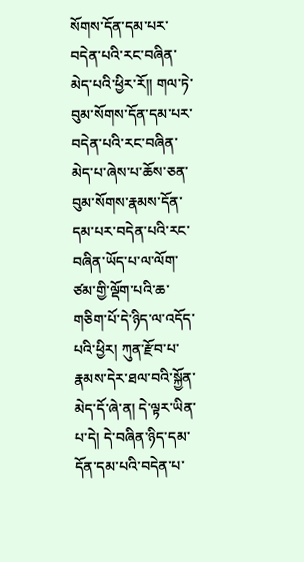སོགས་དོན་དམ་པར་བདེན་པའི་རང་བཞིན་མེད་པའི་ཕྱིར་རོ།། གལ་ཏེ་བུམ་སོགས་དོན་དམ་པར་བདེན་པའི་རང་བཞིན་མེད་པ་ཞེས་པ་ཆོས་ཅན་བུམ་སོགས་རྣམས་དོན་དམ་པར་བདེན་པའི་རང་བཞིན་ཡོད་པ་ལ་ལོག་ཙམ་གྱི་ལྡོག་པའི་ཆ་གཅིག་པོ་དེ་ཉིད་ལ་འདོད་པའི་ཕྱིར། ཀུན་རྫོབ་པ་རྣམས་དེར་ཐལ་བའི་སྐྱོན་མེད་དོ་ཞེ་ན། དེ་ལྟར་ཡིན་པ་དེ། དེ་བཞིན་ཉིད་དམ་དོན་དམ་པའི་བདེན་པ་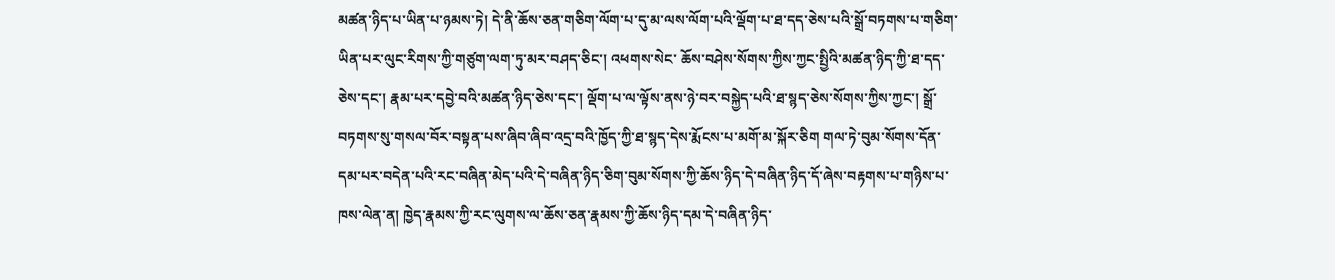མཚན་ཉིད་པ་ཡིན་པ་ཉམས་ཏེ། དེ་ནི་ཆོས་ཅན་གཅིག་ལོག་པ་དུ་མ་ལས་ལོག་པའི་ལྡོག་པ་ཐ་དད་ཅེས་པའི་སྒྲོ་བཏགས་པ་གཅིག་ཡིན་པར་ལུང་རིགས་ཀྱི་གཙུག་ལག་ཏུ་མར་བཤད་ཅིང་། འཕགས་སེང་ ཆོས་བཤེས་སོགས་ཀྱིས་ཀྱང་སྤྱིའི་མཚན་ཉིད་ཀྱི་ཐ་དད་ཅེས་དང་། རྣམ་པར་དབྱེ་བའི་མཚན་ཉིད་ཅེས་དང་། ལྡོག་པ་ལ་ལྟོས་ནས་ཉེ་བར་བསྐྱེད་པའི་ཐ་སྙད་ཅེས་སོགས་ཀྱིས་ཀྱང་། སྒྲོ་བཏགས་སུ་གསལ་བོར་བསྟན་པས་ཞིབ་ཞིབ་འདྲ་བའི་ཁྱོད་ཀྱི་ཐ་སྙད་དེས་རྨོངས་པ་མགོ་མ་སྐོར་ཅིག གལ་ཏེ་བུམ་སོགས་དོན་དམ་པར་བདེན་པའི་རང་བཞིན་མེད་པའི་དེ་བཞིན་ཉིད་ཅིག་བུམ་སོགས་ཀྱི་ཆོས་ཉིད་དེ་བཞིན་ཉིད་དོ་ཞེས་བརྟགས་པ་གཉིས་པ་ཁས་ལེན་ན། ཁྱེད་རྣམས་ཀྱི་རང་ལུགས་ལ་ཆོས་ཅན་རྣམས་ཀྱི་ཆོས་ཉིད་དམ་དེ་བཞིན་ཉིད་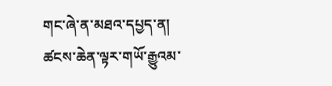གང་ཞེ་ན་མཐའ་དཔྱད་ན། ཚངས་ཆེན་ལྟར་གཡོ་རྒྱུའམ་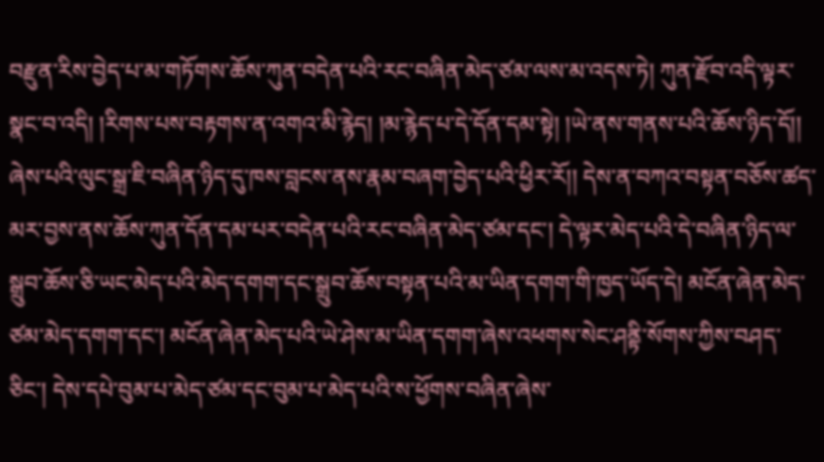བརྫུན་རིས་བྱེད་པ་མ་གཏོགས་ཆོས་ཀུན་བདེན་པའི་རང་བཞིན་མེད་ཙམ་ལས་མ་འདས་ཏེ། ཀུན་རྫོབ་འདི་ལྟར་སྣང་བ་འདི། །རིགས་པས་བརྟགས་ན་འགའ་མི་རྙེད། །མ་རྙེད་པ་དེ་དོན་དམ་སྟེ། །ཡེ་ནས་གནས་པའི་ཆོས་ཉིད་དོ།། ཞེས་པའི་ལུང་སྒྲ་ཇི་བཞིན་ཉིད་དུ་ཁས་བླངས་ནས་རྣམ་བཞག་བྱེད་པའི་ཕྱིར་རོ།། དེས་ན་བཀའ་བསྟན་བཅོས་ཚད་མར་བྱས་ནས་ཆོས་ཀུན་དོན་དམ་པར་བདེན་པའི་རང་བཞིན་མེད་ཙམ་དང་། དེ་ལྟར་མེད་པའི་དེ་བཞིན་ཉིད་ལ་སྒྲུབ་ཆོས་ཅི་ཡང་མེད་པའི་མེད་དགག་དང་སྒྲུབ་ཆོས་བསྟན་པའི་མ་ཡིན་དགག་གི་ཁྱད་ཡོད་དེ། མངོན་ཞེན་མེད་ཙམ་མེད་དགག་དང་། མངོན་ཞེན་མེད་པའི་ཡེ་ཤེས་མ་ཡིན་དགག་ཞེས་འཕགས་སེང་ཤནྟི་སོགས་ཀྱིས་བཤད་ཅིང་། དེས་དཔེ་བུམ་པ་མེད་ཙམ་དང་བུམ་པ་མེད་པའི་ས་ཕྱོགས་བཞིན་ཞེས་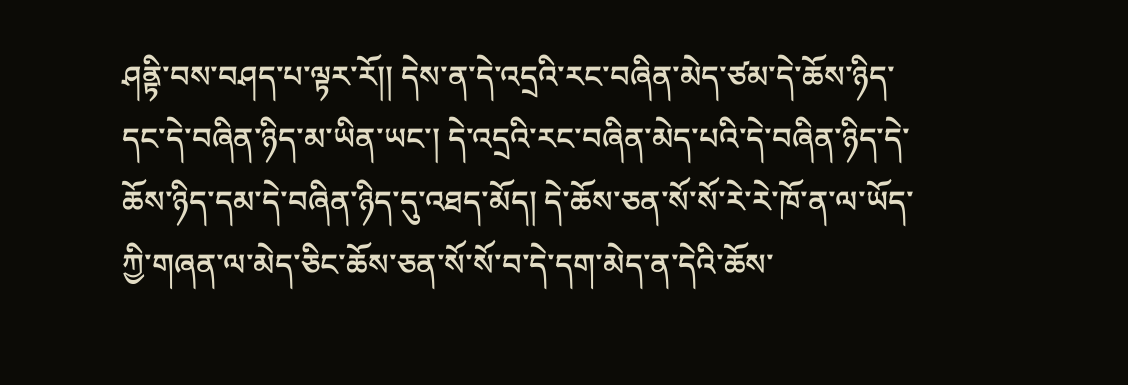ཤནྟི་བས་བཤད་པ་ལྟར་རོ།། དེས་ན་དེ་འདྲའི་རང་བཞིན་མེད་ཙམ་དེ་ཆོས་ཉིད་དང་དེ་བཞིན་ཉིད་མ་ཡིན་ཡང་། དེ་འདྲའི་རང་བཞིན་མེད་པའི་དེ་བཞིན་ཉིད་དེ་ཆོས་ཉིད་དམ་དེ་བཞིན་ཉིད་དུ་འཐད་མོད། དེ་ཆོས་ཅན་སོ་སོ་རེ་རེ་ཁོ་ན་ལ་ཡོད་ཀྱི་གཞན་ལ་མེད་ཅིང་ཆོས་ཅན་སོ་སོ་བ་དེ་དག་མེད་ན་དེའི་ཆོས་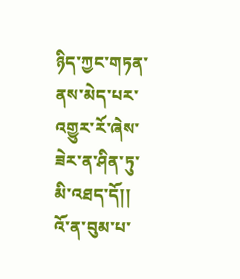ཉིད་ཀྱང་གཏན་ནས་མེད་པར་འགྱུར་རོ་ཞེས་ཟེར་ན་ཤིན་ཏུ་མི་འཐད་དོ།། འོ་ན་བུམ་པ་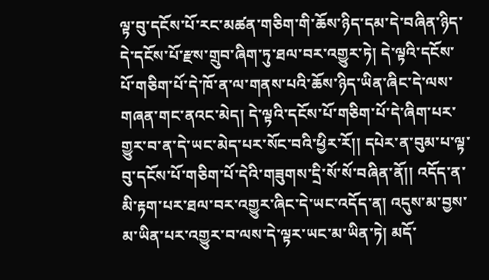ལྟ་བུ་དངོས་པོ་རང་མཚན་གཅིག་གི་ཆོས་ཉིད་དམ་དེ་བཞིན་ཉིད་དེ་དངོས་པོ་རྫས་གྲུབ་ཞིག་ཏུ་ཐལ་བར་འགྱུར་ཏེ། དེ་ལྟའི་དངོས་པོ་གཅིག་པོ་དེ་ཁོ་ན་ལ་གནས་པའི་ཆོས་ཉིད་ཡིན་ཞིང་དེ་ལས་གཞན་གང་ནའང་མེད། དེ་ལྟའི་དངོས་པོ་གཅིག་པོ་དེ་ཞིག་པར་གྱུར་བ་ན་དེ་ཡང་མེད་པར་སོང་བའི་ཕྱིར་རོ།། དཔེར་ན་བུམ་པ་ལྟ་བུ་དངོས་པོ་གཅིག་པོ་དེའི་གཟུགས་དྲི་སོ་སོ་བཞིན་ནོ།། འདོད་ན་མི་རྟག་པར་ཐལ་བར་འགྱུར་ཞིང་དེ་ཡང་འདོད་ན། འདུས་མ་བྱས་མ་ཡིན་པར་འགྱུར་བ་ལས་དེ་ལྟར་ཡང་མ་ཡིན་ཏེ། མདོ་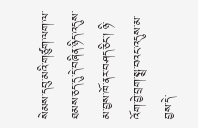སེམས་དབུ་མའི་གཙུག་ལག་ལ་ཐམས་ཅད་དུ་དེ་བཞིན་ཉིད་འདུས་མ་བྱས་ཁོ་ནར་བཤད་ཅིང་། ཉི་འོག་བྱེ་བྲག་སྨྲ་བའང་འདུས་མ་བྱས་དེ་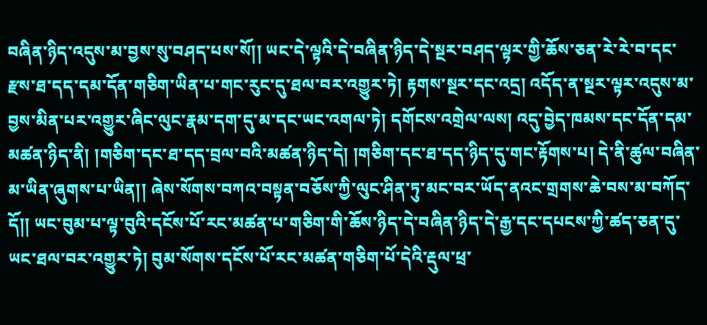བཞིན་ཉིད་འདུས་མ་བྱས་སུ་བཤད་པས་སོ།། ཡང་དེ་ལྟའི་དེ་བཞིན་ཉིད་དེ་སྔར་བཤད་ལྟར་གྱི་ཆོས་ཅན་རེ་རེ་བ་དང་རྫས་ཐ་དད་དམ་དོན་གཅིག་ཡིན་པ་གང་རུང་དུ་ཐལ་བར་འགྱུར་ཏེ། རྟགས་སྔར་དང་འདྲ། འདོད་ན་སྔར་ལྟར་འདུས་མ་བྱས་མིན་པར་འགྱུར་ཞིང་ལུང་རྣམ་དག་དུ་མ་དང་ཡང་འགལ་ཏེ། དགོངས་འགྲེལ་ལས། འདུ་བྱེད་ཁམས་དང་དོན་དམ་མཚན་ཉིད་ནི། །གཅིག་དང་ཐ་དད་བྲལ་བའི་མཚན་ཉིད་དེ། །གཅིག་དང་ཐ་དད་ཉིད་དུ་གང་རྟོགས་པ། དེ་ནི་ཚུལ་བཞིན་མ་ཡིན་ཞུགས་པ་ཡིན།། ཞེས་སོགས་བཀའ་བསྟན་བཅོས་ཀྱི་ལུང་ཤིན་ཏུ་མང་བར་ཡོད་ནའང་གྲགས་ཆེ་བས་མ་བཀོད་དོ།། ཡང་བུམ་པ་ལྟ་བུའི་དངོས་པོ་རང་མཚན་པ་གཅིག་གི་ཆོས་ཉིད་དེ་བཞིན་ཉིད་དེ་རྒྱ་དང་དཔངས་ཀྱི་ཚད་ཅན་དུ་ཡང་ཐལ་བར་འགྱུར་ཏེ། བུམ་སོགས་དངོས་པོ་རང་མཚན་གཅིག་པོ་དེའི་རྡུལ་ཕྲ་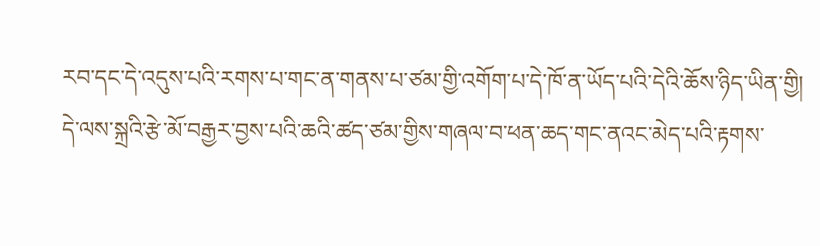རབ་དང་དེ་འདུས་པའི་རགས་པ་གང་ན་གནས་པ་ཙམ་གྱི་འགོག་པ་དེ་ཁོ་ན་ཡོད་པའི་དེའི་ཆོས་ཉིད་ཡིན་གྱི། དེ་ལས་སྐྲའི་རྩེ་མོ་བརྒྱར་བྱས་པའི་ཆའི་ཚད་ཙམ་གྱིས་གཞལ་བ་ཕན་ཆད་གང་ནའང་མེད་པའི་རྟགས་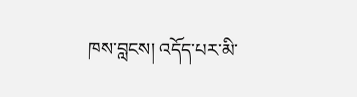ཁས་བླངས། འདོད་པར་མི་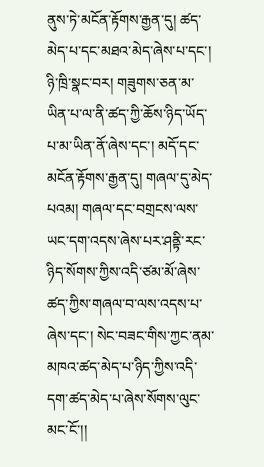ནུས་ཏེ་མངོན་རྟོགས་རྒྱན་དུ། ཚད་མེད་པ་དང་མཐའ་མེད་ཞེས་པ་དང་། ཉི་ཁྲི་སྣང་བར། གཟུགས་ཅན་མ་ཡིན་པ་ལ་ནི་ཚད་ཀྱི་ཆོས་ཉིད་ཡོད་པ་མ་ཡིན་ནོ་ཞེས་དང་། མདོ་དང་མངོན་རྟོགས་རྒྱན་དུ། གཞལ་དུ་མེད་པའམ། གཞལ་དང་བགྲངས་ལས་ཡང་དག་འདས་ཞེས་པར་ཤནྟི་རང་ཉིད་སོགས་ཀྱིས་འདི་ཙམ་མོ་ཞེས་ཚད་ཀྱིས་གཞལ་བ་ལས་འདས་པ་ཞེས་དང་། སེང་བཟང་གིས་ཀྱང་ནམ་མཁའ་ཚད་མེད་པ་ཉིད་ཀྱིས་འདི་དག་ཚད་མེད་པ་ཞེས་སོགས་ལུང་མང་ངོ་།།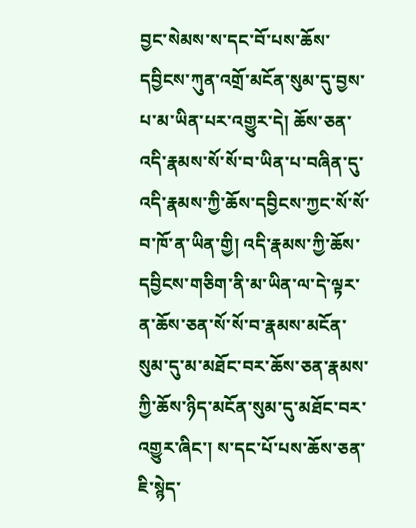བྱང་སེམས་ས་དང་བོ་པས་ཆོས་དབྱིངས་ཀུན་འགྲོ་མངོན་སུམ་དུ་བྱས་པ་མ་ཡིན་པར་འགྱུར་དེ། ཆོས་ཅན་འདི་རྣམས་སོ་སོ་བ་ཡིན་པ་བཞིན་དུ་འདི་རྣམས་ཀྱི་ཆོས་དབྱིངས་ཀྱང་སོ་སོ་བ་ཁོ་ན་ཡིན་གྱི། འདི་རྣམས་ཀྱི་ཆོས་དབྱིངས་གཅིག་ནི་མ་ཡིན་ལ་དེ་ལྟར་ན་ཆོས་ཅན་སོ་སོ་བ་རྣམས་མངོན་སུམ་དུ་མ་མཐོང་བར་ཆོས་ཅན་རྣམས་ཀྱི་ཆོས་ཉིད་མངོན་སུམ་དུ་མཐོང་བར་འགྱུར་ཞིང་། ས་དང་པོ་པས་ཆོས་ཅན་ཇི་སྙེད་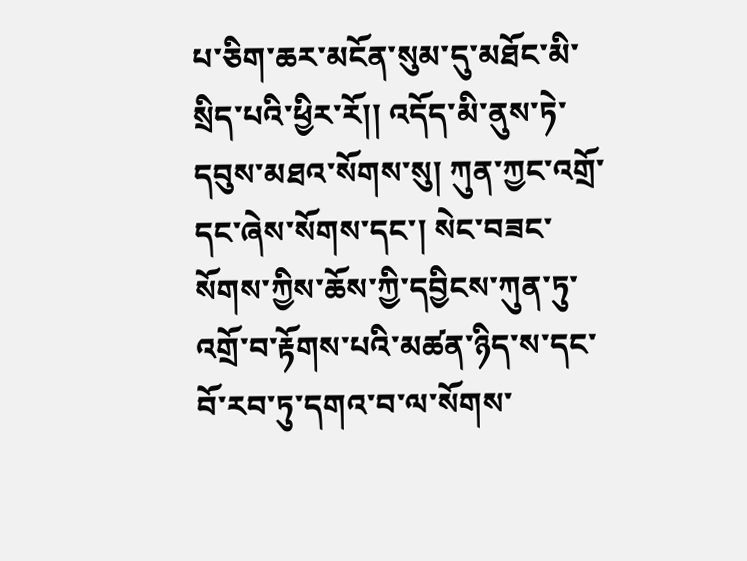པ་ཅིག་ཆར་མངོན་སུམ་དུ་མཐོང་མི་སྲིད་པའི་ཕྱིར་རོ།། འདོད་མི་ནུས་ཏེ་དབུས་མཐའ་སོགས་སུ། ཀུན་ཀྱང་འགྲོ་དང་ཞེས་སོགས་དང་། སེང་བཟང་སོགས་ཀྱིས་ཆོས་ཀྱི་དབྱིངས་ཀུན་ཏུ་འགྲོ་བ་རྟོགས་པའི་མཚན་ཉིད་ས་དང་བོ་རབ་ཏུ་དགའ་བ་ལ་སོགས་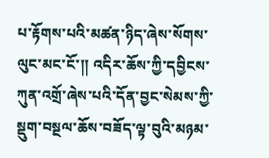པ་རྟོགས་པའི་མཚན་ཉིད་ཞེས་སོགས་ལུང་མང་ངོ་།། འདིར་ཆོས་ཀྱི་དབྱིངས་ཀུན་འགྲོ་ཞེས་པའི་དོན་བྱང་སེམས་ཀྱི་སྡུག་བསྔལ་ཆོས་བཟོད་ལྟ་བུའི་མཉམ་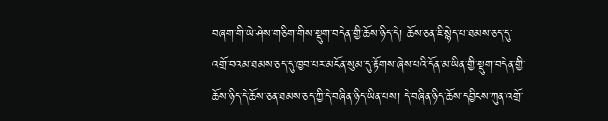བཞག་གི་ཡེ་ཤེས་གཅིག་གིས་སྡུག་བདེན་གྱི་ཆོས་ཉིད་དེ། ཆོས་ཅན་ཇི་སྙེད་པ་ཐམས་ཅད་དུ་འགྲོ་བའམ་ཐམས་ཅད་དུ་ཁྱབ་པར་མངོན་སུམ་དུ་རྟོགས་ཞེས་པའི་དོན་མ་ཡིན་གྱི་སྡུག་བདེན་གྱི་ཆོས་ཉིད་དེ་ཆོས་ཅན་ཐམས་ཅད་ཀྱི་དེ་བཞིན་ཉིད་ཡིན་པས། དེ་བཞིན་ཉིད་ཆོས་དབྱིངས་ཀུན་འགྲོ་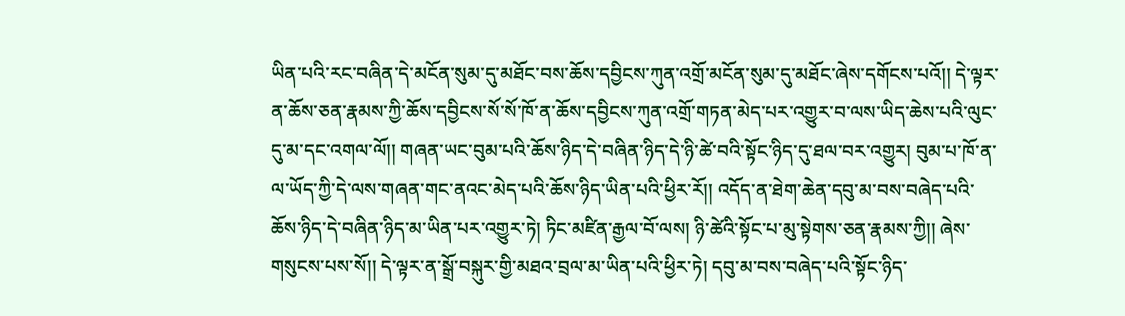ཡིན་པའི་རང་བཞིན་དེ་མངོན་སུམ་དུ་མཐོང་བས་ཆོས་དབྱིངས་ཀུན་འགྲོ་མངོན་སུམ་དུ་མཐོང་ཞེས་དགོངས་པའོ།། དེ་ལྟར་ན་ཆོས་ཅན་རྣམས་ཀྱི་ཆོས་དབྱིངས་སོ་སོ་ཁོ་ན་ཆོས་དབྱིངས་ཀུན་འགྲོ་གཏན་མེད་པར་འགྱུར་བ་ལས་ཡིད་ཆེས་པའི་ལུང་དུ་མ་དང་འགལ་ལོ།། གཞན་ཡང་བུམ་པའི་ཆོས་ཉིད་དེ་བཞིན་ཉིད་དེ་ཉི་ཚེ་བའི་སྟོང་ཉིད་དུ་ཐལ་བར་འགྱུར། བུམ་པ་ཁོ་ན་ལ་ཡོད་ཀྱི་དེ་ལས་གཞན་གང་ནའང་མེད་པའི་ཆོས་ཉིད་ཡིན་པའི་ཕྱིར་རོ།། འདོད་ན་ཐེག་ཆེན་དབུ་མ་བས་བཞེད་པའི་ཆོས་ཉིད་དེ་བཞིན་ཉིད་མ་ཡིན་པར་འགྱུར་ཏེ། ཏིང་མཛིན་རྒྱལ་བོ་ལས། ཉི་ཚེའི་སྟོང་པ་མུ་སྟེགས་ཅན་རྣམས་ཀྱི།། ཞེས་གསུངས་པས་སོ།། དེ་ལྟར་ན་སྒྲོ་བསྐུར་གྱི་མཐའ་བྲལ་མ་ཡིན་པའི་ཕྱིར་ཏེ། དབུ་མ་བས་བཞེད་པའི་སྟོང་ཉིད་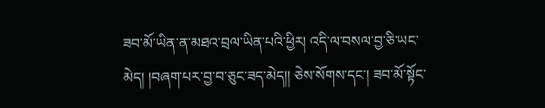ཟབ་མོ་ཡིན་ན་མཐའ་བྲལ་ཡིན་པའི་ཕྱིར། འདི་ལ་བསལ་བྱ་ཅི་ཡང་མེད། །བཞག་པར་བྱ་བ་ཅུང་ཟད་མེད།། ཅེས་སོགས་དང་། ཟབ་མོ་སྟོང་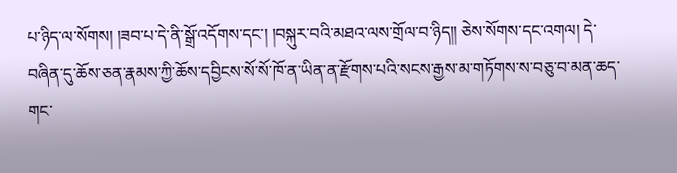པ་ཉིད་ལ་སོགས། །ཟབ་པ་དེ་ནི་སྒྲོ་འདོགས་དང་། །བསྐུར་བའི་མཐའ་ལས་གྲོལ་བ་ཉིད།། ཅེས་སོགས་དང་འགལ། དེ་བཞིན་དུ་ཆོས་ཅན་རྣམས་ཀྱི་ཆོས་དབྱིངས་སོ་སོ་ཁོ་ན་ཡིན་ན་རྫོགས་པའི་སངས་རྒྱས་མ་གཏོགས་ས་བཅུ་བ་མན་ཆད་གང་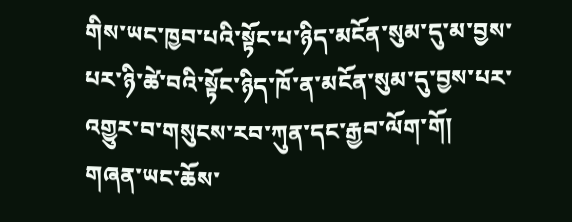གིས་ཡང་ཁྱབ་པའི་སྟོང་པ་ཉིད་མངོན་སུམ་དུ་མ་བྱས་པར་ཉི་ཚེ་བའི་སྟོང་ཉིད་ཁོ་ན་མངོན་སུམ་དུ་བྱས་པར་འགྱུར་བ་གསུངས་རབ་ཀུན་དང་རྒྱབ་ལོག་གོ། གཞན་ཡང་ཆོས་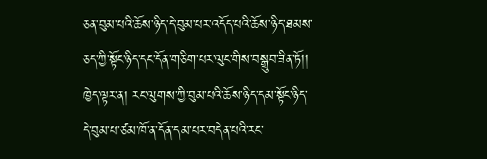ཅན་བུམ་པའི་ཆོས་ཉིད་དེ་བུམ་པར་འདོད་པའི་ཆོས་ཉིད་ཐམས་ཅད་ཀྱི་སྟོང་ཉིད་དང་དོན་གཅིག་པར་ལུང་གིས་བསྒྲུབ་ཟིན་ཏོ།།
ཁྱེད་ལྟར་ན། རང་ལུགས་ཀྱི་བུམ་པའི་ཆོས་ཉིད་དམ་སྟོང་ཉིད་དེ་བུམ་པ་ཙམ་ཁོ་ན་དོན་དམ་པར་བདེན་པའི་རང་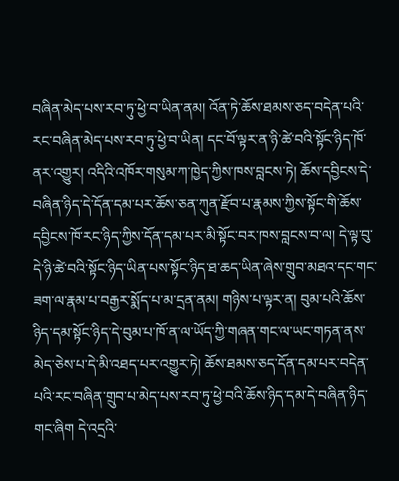བཞིན་མེད་པས་རབ་ཏུ་ཕྱེ་བ་ཡིན་ནམ། འོན་ཏེ་ཆོས་ཐམས་ཅད་བདེན་པའི་རང་བཞིན་མེད་པས་རབ་ཏུ་ཕྱེ་བ་ཡིན། དང་བོ་ལྟར་ན་ཉི་ཚེ་བའི་སྟོང་ཉིད་ཁོ་ནར་འགྱུར། འདིའི་འཁོར་གསུམ་ཀ་ཁྱེད་ཀྱིས་ཁས་བླངས་ཏེ། ཆོས་དབྱིངས་དེ་བཞིན་ཉིད་དེ་དོན་དམ་པར་ཆོས་ཅན་ཀུན་རྫོབ་པ་རྣམས་ཀྱིས་སྟོང་གི་ཆོས་དབྱིངས་ཁོ་རང་ཉིད་ཀྱིས་དོན་དམ་པར་མི་སྟོང་བར་ཁས་བླངས་བ་ལ། དེ་ལྟ་བུ་དེ་ཉི་ཚེ་བའི་སྟོང་ཉིད་ཡིན་པས་སྟོང་ཉིད་ཐ་ཆད་ཡིན་ཞེས་གྲུབ་མཐའ་དང་གང་ཟག་ལ་རྣམ་པ་བརྒྱར་སྨོད་པ་མ་དྲན་ནམ། གཉིས་པ་ལྟར་ན། བུམ་པའི་ཆོས་ཉིད་དམ་སྟོང་ཉིད་དེ་བུམ་པ་ཁོ་ན་ལ་ཡོད་ཀྱི་གཞན་གང་ལ་ཡང་གཏན་ནས་མེད་ཅེས་པ་དེ་མི་འཐད་པར་འགྱུར་ཏེ། ཆོས་ཐམས་ཅད་དོན་དམ་པར་བདེན་པའི་རང་བཞིན་གྲུབ་པ་མེད་པས་རབ་ཏུ་ཕྱེ་བའི་ཆོས་ཉིད་དམ་དེ་བཞིན་ཉིད་གང་ཞིག དེ་འདྲའི་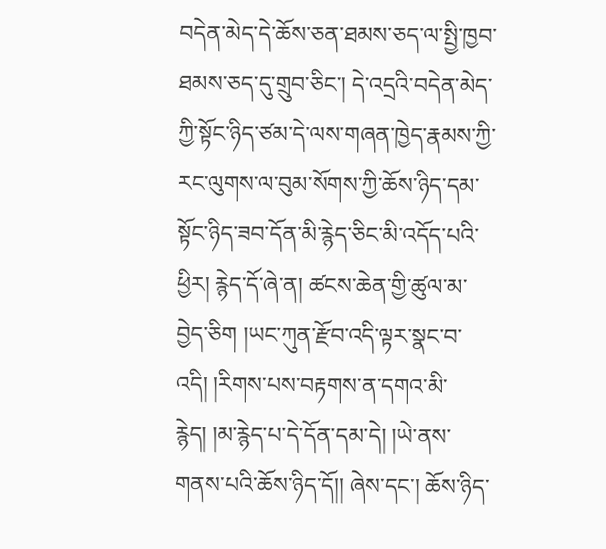བདེན་མེད་དེ་ཆོས་ཅན་ཐམས་ཅད་ལ་སྤྱི་ཁྱབ་ཐམས་ཅད་དུ་གྲུབ་ཅིང་། དེ་འདྲའི་བདེན་མེད་ཀྱི་སྟོང་ཉིད་ཙམ་དེ་ལས་གཞན་ཁྱེད་རྣམས་ཀྱི་རང་ལུགས་ལ་བུམ་སོགས་ཀྱི་ཆོས་ཉིད་དམ་སྟོང་ཉིད་ཟབ་དོན་མི་རྙེད་ཅིང་མི་འདོད་པའི་ཕྱིར། རྙེད་དོ་ཞེ་ན། ཚངས་ཆེན་གྱི་ཚུལ་མ་བྱེད་ཅིག །ཡང་ཀུན་རྫོབ་འདི་ལྟར་སྣང་བ་འདི། །རིགས་པས་བརྟགས་ན་དགའ་མི་རྙེད། །མ་རྙེད་པ་དེ་དོན་དམ་དེ། །ཡེ་ནས་གནས་པའི་ཆོས་ཉིད་དོ།། ཞེས་དང་། ཆོས་ཉིད་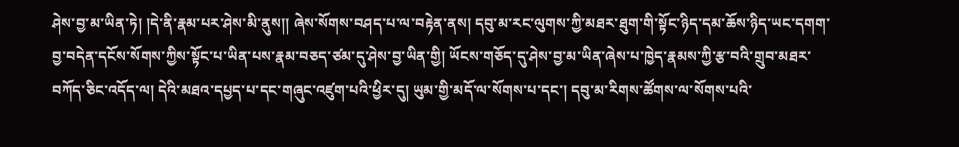ཤེས་བྱ་མ་ཡིན་ཏེ། །དེ་ནི་རྣམ་པར་ཤེས་མི་ནུས།། ཞེས་སོགས་བཤད་པ་ལ་བརྟེན་ནས། དབུ་མ་རང་ལུགས་ཀྱི་མཐར་ཐུག་གི་སྟོང་ཉིད་དམ་ཆོས་ཉིད་ཡང་དགག་བྱ་བདེན་དངོས་སོགས་ཀྱིས་སྟོང་པ་ཡིན་པས་རྣམ་བཅད་ཙམ་དུ་ཤེས་བྱ་ཡིན་གྱི། ཡོངས་གཅོད་དུ་ཤེས་བྱ་མ་ཡིན་ཞེས་པ་ཁྱེད་རྣམས་ཀྱི་རྩ་བའི་གྲུབ་མཐར་བཀོད་ཅིང་འདོད་ལ། དེའི་མཐའ་དཔྱད་པ་དང་གཞུང་འཛུག་པའི་ཕྱིར་དུ། ཡུམ་གྱི་མདོ་ལ་སོགས་པ་དང་། དབུ་མ་རིགས་ཚོགས་ལ་སོགས་པའི་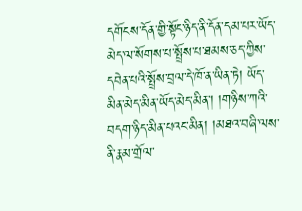དགོངས་དོན་གྱི་སྟོང་ཉིད་ནི་དོན་དམ་པར་ཡོད་མེད་ལ་སོགས་པ་སྤྲོས་པ་ཐམས་ཅད་ཀྱིས་དབེན་པའི་སྤྲོས་བྲལ་དེ་ཁོ་ན་ཡིན་ཏེ། ཡོད་མིན་མེད་མིན་ཡོད་མེད་མིན་། །གཉིས་ཀའི་བདག་ཉིད་མིན་པའང་མིན། །མཐའ་བཞི་ལས་ནི་རྣམ་གྲོལ་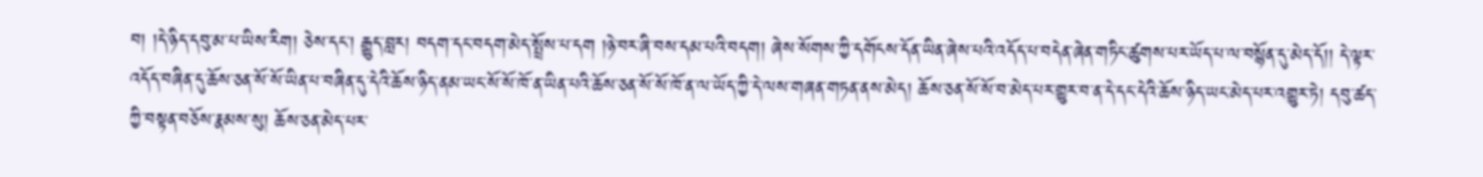བ། །དེ་ཉིད་དབུ་མ་པ་ཡིས་རིག། ཅེས་དང་། རྒྱུད་བླར། བདག་དང་བདག་མེད་སྤྲོས་པ་དག །ཉེ་བར་ཞི་བས་དམ་པའི་བདག། ཞེས་སོགས་ཀྱི་དགོངས་དོན་ཡིན་ཞེས་པའི་འདོད་པ་བདེན་ཞེན་གཏིང་ཚུགས་པར་ཡོད་པ་ལ་བསྙོན་དུ་མེད་དོ།། དེ་ལྟར་འདོད་བཞིན་དུ་ཆོས་ཅན་སོ་སོ་ཡིན་པ་བཞིན་དུ་དེའི་ཆོས་ཉིད་ནམ་ཡང་སོ་སོ་ཁོ་ན་ཡིན་པའི་ཆོས་ཅན་སོ་སོ་ཁོ་ན་ལ་ཡོད་ཀྱི་དེ་ལས་གཞན་གཏན་ནས་མེད། ཆོས་ཅན་སོ་སོ་བ་མེད་པར་གྱུར་བ་ན་དེ་དང་དེའི་ཆོས་ཉིད་ཡང་མེད་པར་འགྱུར་ཏེ། དབུ་ཚད་ཀྱི་བསྟན་བཅོས་རྣམས་སུ། ཆོས་ཅན་མེད་པར་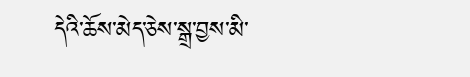དེའི་ཆོས་མེད་ཅེས་སྒྲ་བྱས་མི་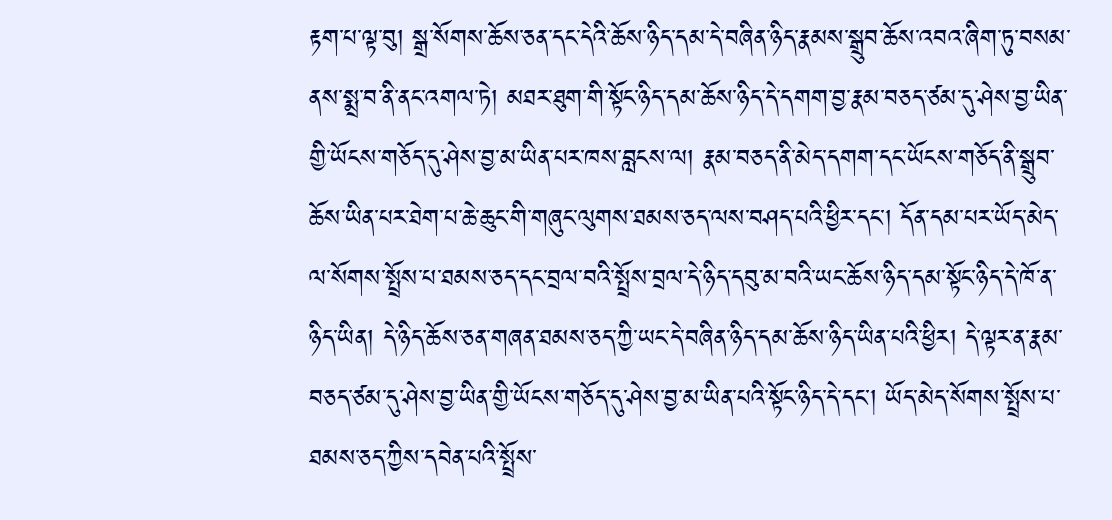རྟག་པ་ལྟ་བུ། སྒྲ་སོགས་ཆོས་ཅན་དང་དེའི་ཆོས་ཉིད་དམ་དེ་བཞིན་ཉིད་རྣམས་སྒྲུབ་ཆོས་འབའ་ཞིག་ཏུ་བསམ་ནས་སྨྲ་བ་ནི་ནང་འགལ་ཏེ། མཐར་ཐུག་གི་སྟོང་ཉིད་དམ་ཆོས་ཉིད་དེ་དགག་བྱ་རྣམ་བཅད་ཙམ་དུ་ཤེས་བྱ་ཡིན་གྱི་ཡོངས་གཅོད་དུ་ཤེས་བྱ་མ་ཡིན་པར་ཁས་བླངས་ལ། རྣམ་བཅད་ནི་མེད་དགག་དང་ཡོངས་གཅོད་ནི་སྒྲུབ་ཆོས་ཡིན་པར་ཐེག་པ་ཆེ་ཆུང་གི་གཞུང་ལུགས་ཐམས་ཅད་ལས་བཤད་པའི་ཕྱིར་དང་། དོན་དམ་པར་ཡོད་མེད་ལ་སོགས་སྤྲོས་པ་ཐམས་ཅད་དང་བྲལ་བའི་སྤྲོས་བྲལ་དེ་ཉིད་དབུ་མ་བའི་ཡང་ཆོས་ཉིད་དམ་སྟོང་ཉིད་དེ་ཁོ་ན་ཉིད་ཡིན། དེ་ཉིད་ཆོས་ཅན་གཞན་ཐམས་ཅད་ཀྱི་ཡང་དེ་བཞིན་ཉིད་དམ་ཆོས་ཉིད་ཡིན་པའི་ཕྱིར། དེ་ལྟར་ན་རྣམ་བཅད་ཙམ་དུ་ཤེས་བྱ་ཡིན་གྱི་ཡོངས་གཅོད་དུ་ཤེས་བྱ་མ་ཡིན་པའི་སྟོང་ཉིད་དེ་དང་། ཡོད་མེད་སོགས་སྤྲོས་པ་ཐམས་ཅད་ཀྱིས་དབེན་པའི་སྤྲོས་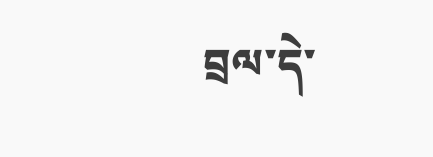བྲལ་དེ་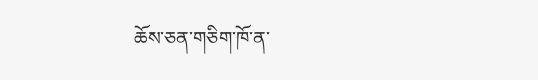ཆོས་ཅན་གཅིག་ཁོ་ན་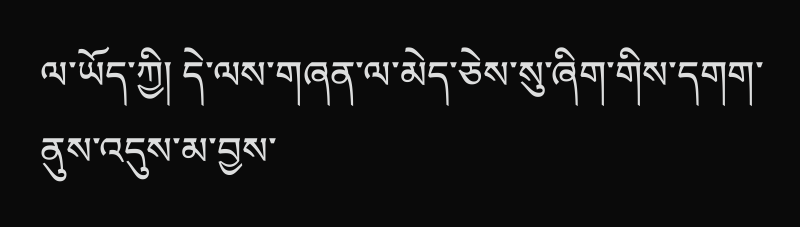ལ་ཡོད་ཀྱི། དེ་ལས་གཞན་ལ་མེད་ཅེས་སུ་ཞིག་གིས་དགག་ནུས་འདུས་མ་བྱས་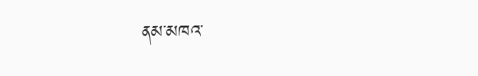ནམ་མཁའ་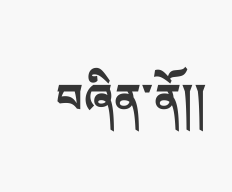བཞིན་ནོ།།